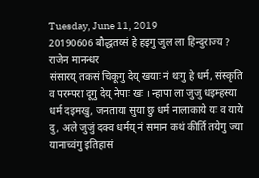Tuesday, June 11, 2019
20190606 बौद्धतय्सं हे हइगु जुल ला हिन्दुराज्य ?
राजेन मानन्धर
संसारय् तकसं चिकूगु देय् खयाः नं थःगु हे धर्म, संस्कृति व परम्परा दूगु देय् नेपाः खः । न्हापा ला जुजु धइम्हस्या धर्म दइमखु, जनताया सुया छु धर्म नालाकाये यः व याये दु, अले जुजुं दक्व धर्मय् नं समान कथं कीर्ति तयेगु ज्या यानाच्वंगु इतिहासं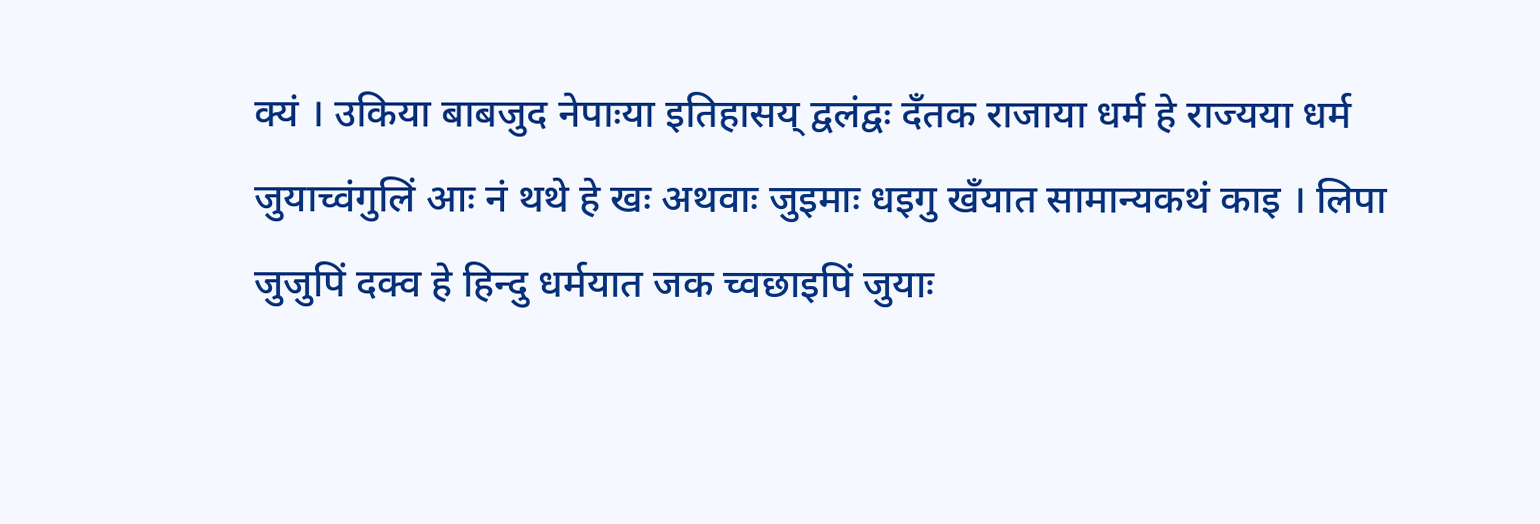क्यं । उकिया बाबजुद नेपाःया इतिहासय् द्वलंद्वः दँतक राजाया धर्म हे राज्यया धर्म जुयाच्वंगुलिं आः नं थथे हे खः अथवाः जुइमाः धइगु खँयात सामान्यकथं काइ । लिपा जुजुपिं दक्व हे हिन्दु धर्मयात जक च्वछाइपिं जुयाः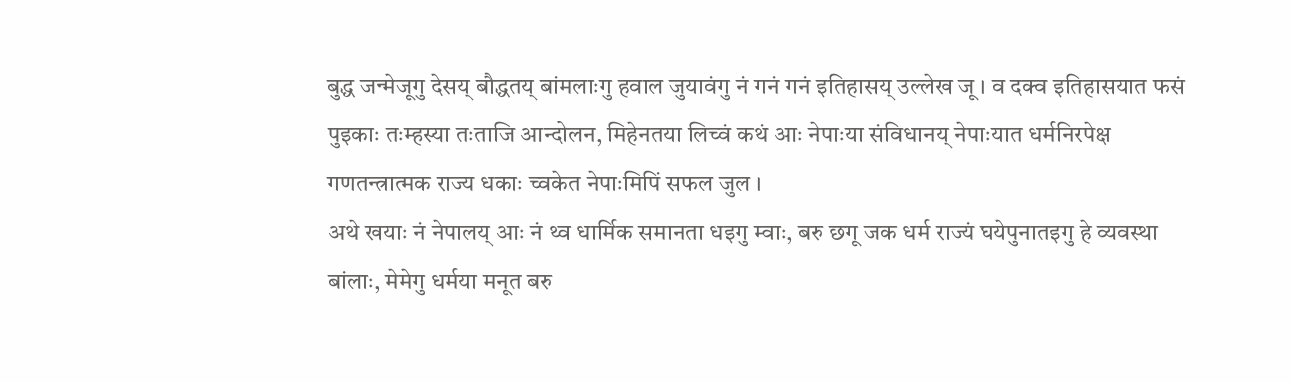बुद्ध जन्मेजूगु देसय् बौद्धतय् बांमलाःगु हवाल जुयावंगु नं गनं गनं इतिहासय् उल्लेख जू । व दक्व इतिहासयात फसं पुइकाः तःम्हस्या तःताजि आन्दोलन, मिहेनतया लिच्वं कथं आः नेपाःया संविधानय् नेपाःयात धर्मनिरपेक्ष गणतन्त्रात्मक राज्य धकाः च्वकेत नेपाःमिपिं सफल जुल ।
अथे खयाः नं नेपालय् आः नं थ्व धार्मिक समानता धइगु म्वाः, बरु छगू जक धर्म राज्यं घयेपुनातइगु हे व्यवस्था बांलाः, मेमेगु धर्मया मनूत बरु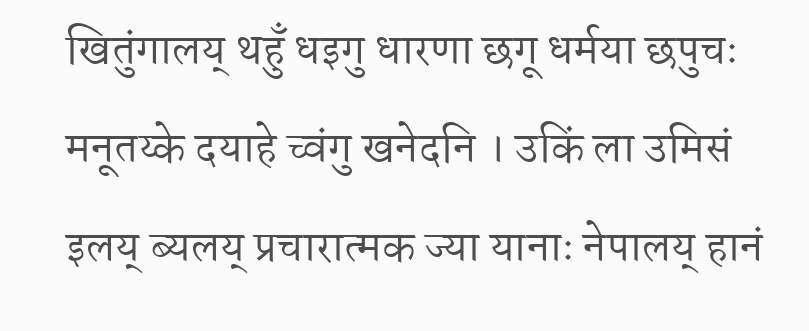खितुंगालय् थहुँ धइगु धारणा छगू धर्मया छपुचः मनूतय्के दयाहे च्वंगु खनेदनि । उकिं ला उमिसं इलय् ब्यलय् प्रचारात्मक ज्या यानाः नेपालय् हानं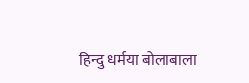हिन्दु धर्मया बोलाबाला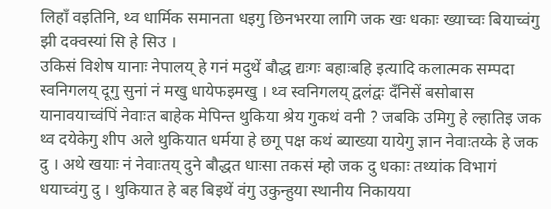लिहाँ वइतिनि, थ्व धार्मिक समानता धइगु छिनभरया लागि जक खः धकाः ख्याच्वः बियाच्वंगु झी दक्वस्यां सि हे सिउ ।
उकिसं विशेष यानाः नेपालय् हे गनं मदुथें बौद्ध द्यःगः बहाःबहि इत्यादि कलात्मक सम्पदा स्वनिगलय् दूगु सुनां नं मखु धायेफइमखु । थ्व स्वनिगलय् द्वलंद्वः दँनिसें बसोबास यानावयाच्वंपिं नेवाःत बाहेक मेपिन्त थुकिया श्रेय गुकथं वनी ? जबकि उमिगु हे ल्हातिइ जक थ्व दयेकेगु शीप अले थुकियात धर्मया हे छगू पक्ष कथं ब्याख्या यायेगु ज्ञान नेवाःतय्के हे जक दु । अथे खयाः नं नेवाःतय् दुने बौद्धत धाःसा तकसं म्हो जक दु धकाः तथ्यांक विभागं धयाच्वंगु दु । थुकियात हे बह बिइथें वंगु उकुन्हुया स्थानीय निकायया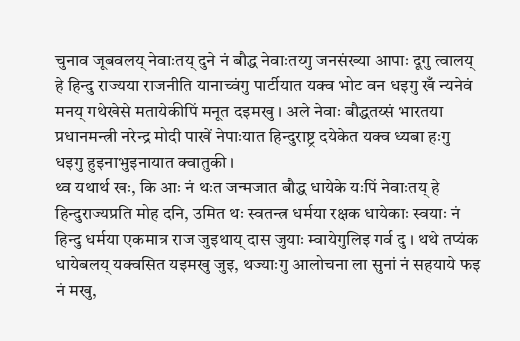चुनाव जूबवलय् नेवाःतय् दुने नं बौद्ध नेवाःतय्गु जनसंख्या आपाः दूगु त्वालय् हे हिन्दु राज्यया राजनीति यानाच्वंगु पार्टीयात यक्व भोट वन धइगु खँ न्यनेवं मनय् गथेखेसे मतायेकीपिं मनूत दइमखु । अले नेवाः बौद्धतय्सं भारतया प्रधानमन्त्री नरेन्द्र मोदी पाखें नेपाःयात हिन्दुराष्ट्र दयेकेत यक्व ध्यबा हःगु धइगु हुइनाभुइनायात क्वातुकी ।
थ्व यथार्थ खः, कि आः नं थःत जन्मजात बौद्ध धायेके यःपिं नेवाःतय् हे हिन्दुराज्यप्रति मोह दनि, उमित थः स्वतन्त्र धर्मया रक्षक धायेकाः स्वयाः नं हिन्दु धर्मया एकमात्र राज जुइथाय् दास जुयाः म्वायेगुलिइ गर्व दु । थथे तप्यंक धायेबलय् यक्वसित यइमखु जुइ, थज्याःगु आलोचना ला सुनां नं सहयाये फइ नं मखु,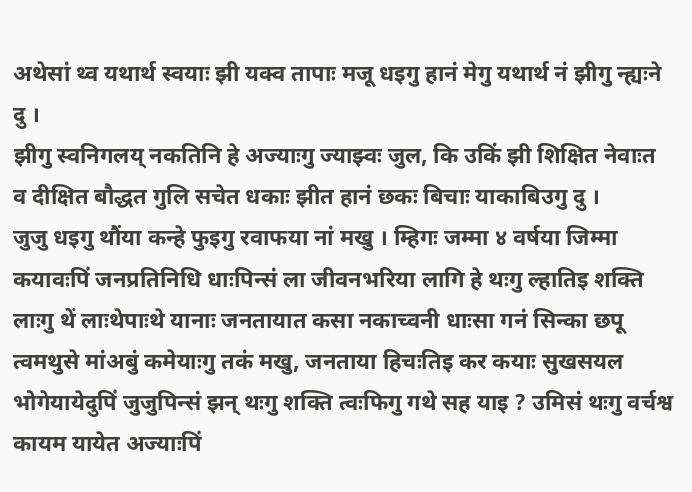अथेसां थ्व यथार्थ स्वयाः झी यक्व तापाः मजू धइगु हानं मेगु यथार्थ नं झीगु न्ह्यःने दु ।
झीगु स्वनिगलय् नकतिनि हे अज्याःगु ज्याझ्वः जुल, कि उकिं झी शिक्षित नेवाःत व दीक्षित बौद्धत गुलि सचेत धकाः झीत हानं छकः बिचाः याकाबिउगु दु ।
जुजु धइगु थौंया कन्हे फुइगु रवाफया नां मखु । म्हिगः जम्मा ४ वर्षया जिम्मा कयावःपिं जनप्रतिनिधि धाःपिन्सं ला जीवनभरिया लागि हे थःगु ल्हातिइ शक्ति लाःगु थें लाःथेपाःथे यानाः जनतायात कसा नकाच्वनी धाःसा गनं सिन्का छपू त्वमथुसे मांअबुं कमेयाःगु तकं मखु, जनताया हिचःतिइ कर कयाः सुखसयल भोगेयायेदुपिं जुजुपिन्सं झन् थःगु शक्ति त्वःफिगु गथे सह याइ ? उमिसं थःगु वर्चश्व कायम यायेत अज्याःपिं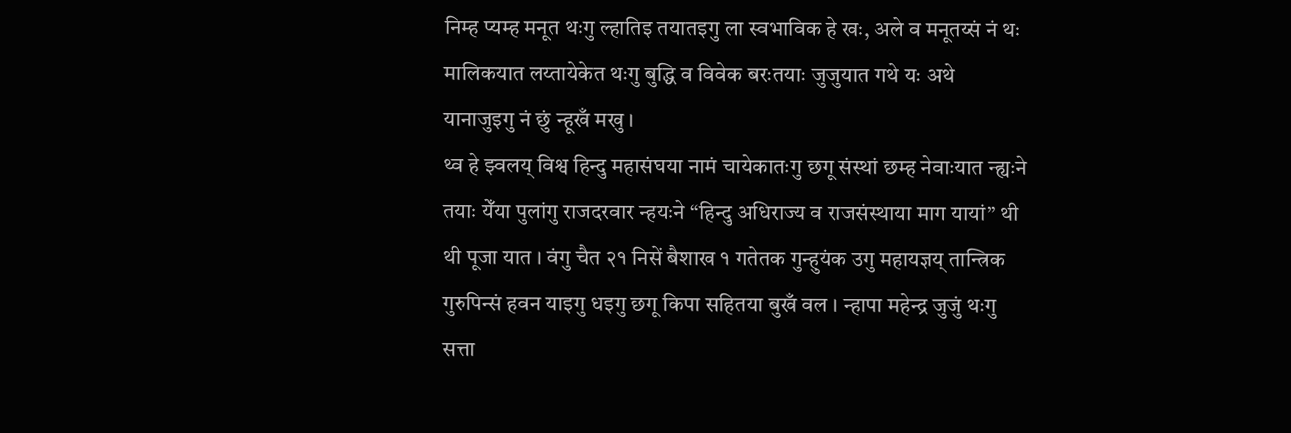निम्ह प्यम्ह मनूत थःगु ल्हातिइ तयातइगु ला स्वभाविक हे खः, अले व मनूतय्सं नं थः मालिकयात लय्तायेकेत थःगु बुद्धि व विवेक बरःतयाः जुजुयात गथे यः अथे यानाजुइगु नं छुं न्हूखँ मखु ।
थ्व हे झ्वलय् विश्व हिन्दु महासंघया नामं चायेकातःगु छगू संस्थां छम्ह नेवाःयात न्ह्यःने तयाः येँया पुलांगु राजदरवार न्हयःने “हिन्दु अधिराज्य व राजसंस्थाया माग यायां” थी थी पूजा यात । वंगु चैत २१ निसें बैशाख १ गतेतक गुन्हुयंक उगु महायज्ञय् तान्त्रिक गुरुपिन्सं हवन याइगु धइगु छगू किपा सहितया बुखँ वल । न्हापा महेन्द्र जुजुं थःगु सत्ता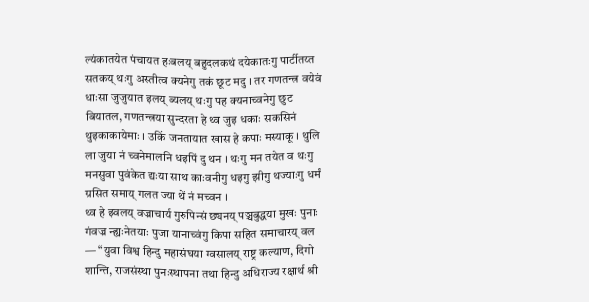ल्यंकातयेत पंचायत हःबलय् बहुदलकथं दयेकातःगु पार्टीतय्त सतकय् थःगु अस्तीत्व क्यनेगु तकं छूट मदु । तर गणतन्त्र वयेवं धाःसा जुजुयात इलय् ब्यलय् थःगु पह क्यनाच्वनेगु छुट बियातल, गणतन्त्रया सुन्दरता हे थ्व जुइ धकाः सकसिनं थुइकाकायेमाः । उकिं जनतायात खास हे कपाः मस्याकू । थुलि ला जुया नं च्वनेमालनि धइपिं दु थन । थःगु मन तयेत व थःगु मनसुवा पुवंकेत द्यःया साथ काःवनीगु धइगु झीगु थज्याःगु धर्मं ग्रसित समाय् गलत ज्या थें नं मच्वन ।
थ्व हे झ्वलय् वज्राचार्य गुरुपिन्सं छ्यनय् पञ्चबुद्धया मुखः पुनाः गंवज्र न्ह्यःनेतयाः पुजा यानाच्वंगु किपा सहित समाचारय् वल — “युवा विश्व हिन्दु महासंघया ग्वसालय् राष्ट्र कल्याण, दिगो शान्ति, राजसंस्था पुनःस्थापना तथा हिन्दु अधिराज्य रक्षार्थ श्री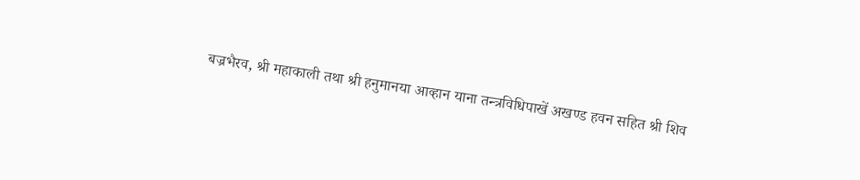बज्रभैरव, श्री महाकाली तथा श्री हनुमानया आव्हान याना तन्त्रविधिपाखें अखण्ड हवन सहित श्री शिव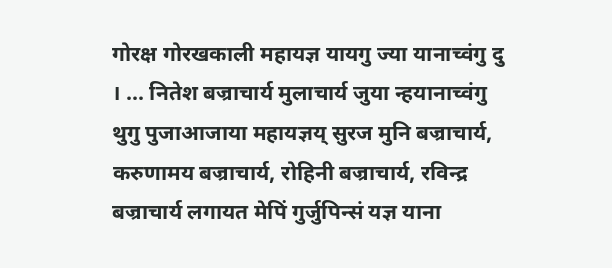गोरक्ष गोरखकाली महायज्ञ यायगु ज्या यानाच्वंगु दु । ... नितेश बज्राचार्य मुलाचार्य जुया न्हयानाच्वंगु थुगु पुजाआजाया महायज्ञय् सुरज मुनि बज्राचार्य, करुणामय बज्राचार्य, रोहिनी बज्राचार्य, रविन्द्र बज्राचार्य लगायत मेपिं गुर्जुपिन्सं यज्ञ याना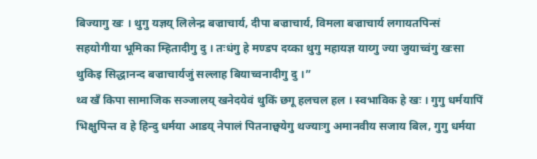बिज्यागु खः । थुगु यज्ञय् लिलेन्द्र बज्राचार्य, दीपा बज्राचार्य, विमला बज्राचार्य लगायतपिन्सं सहयोगीया भूमिका म्हितादीगु दु । तःधंगु हे मण्डप दय्का थुगु महायज्ञ याय्गु ज्या जुयाच्वंगु खःसा थुकिइ सिद्धानन्द बज्राचार्यजुं सल्लाह बियाच्वनादीगु दु ।”
थ्व खँ किपा सामाजिक सञ्जालय् खनेदयेवं थुकिं छगू हलचल हल । स्वभाविक हे खः । गुगु धर्मयापिं भिक्षुपिन्त व हे हिन्दु धर्मया आडय् नेपालं पितनाछ्वयेगु थज्याःगु अमानवीय सजाय बिल, गुगु धर्मया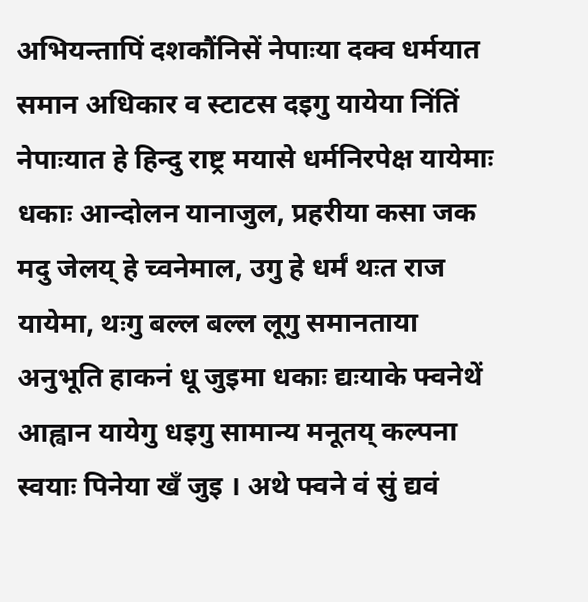अभियन्तापिं दशकौंनिसें नेपाःया दक्व धर्मयात समान अधिकार व स्टाटस दइगु यायेया निंतिं नेपाःयात हे हिन्दु राष्ट्र मयासे धर्मनिरपेक्ष यायेमाः धकाः आन्दोलन यानाजुल, प्रहरीया कसा जक मदु जेलय् हे च्वनेमाल, उगु हे धर्मं थःत राज यायेमा, थःगु बल्ल बल्ल लूगु समानताया अनुभूति हाकनं धू जुइमा धकाः द्यःयाके फ्वनेथें आह्वान यायेगु धइगु सामान्य मनूतय् कल्पना स्वयाः पिनेया खँ जुइ । अथे फ्वने वं सुं द्यवं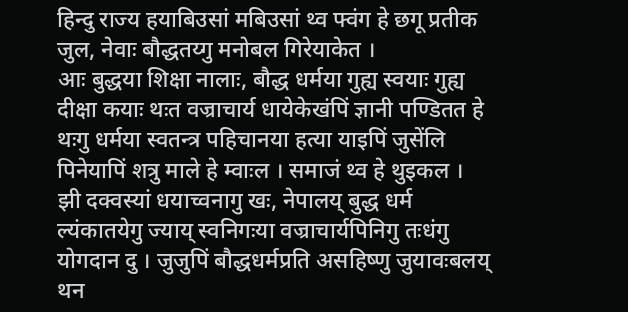हिन्दु राज्य हयाबिउसां मबिउसां थ्व फ्वंग हे छगू प्रतीक जुल, नेवाः बौद्धतय्गु मनोबल गिरेयाकेत ।
आः बुद्धया शिक्षा नालाः, बौद्ध धर्मया गुह्य स्वयाः गुह्य दीक्षा कयाः थःत वज्राचार्य धायेकेखंपिं ज्ञानी पण्डितत हे थःगु धर्मया स्वतन्त्र पहिचानया हत्या याइपिं जुसेंलि पिनेयापिं शत्रु माले हे म्वाःल । समाजं थ्व हे थुइकल ।
झी दक्वस्यां धयाच्वनागु खः, नेपालय् बुद्ध धर्म ल्यंकातयेगु ज्याय् स्वनिगःया वज्राचार्यपिनिगु तःधंगु योगदान दु । जुजुपिं बौद्धधर्मप्रति असहिष्णु जुयावःबलय् थन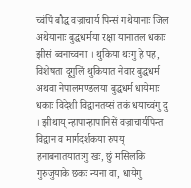च्वंपिं बौद्ध वज्राचार्य पिन्सं गथेयानाः जिल अथेयानाः बुद्धधर्मया रक्षा यानातल धकाः झीसं ब्वनाच्वना । थुकिया थःगु हे पह, विशेषता दूगुलिं थुकियात नेवार बुद्धधर्म अथवा नेपालमण्डलया बुद्धधर्म धायेमाः धकाः विदेशी विद्वानतय्सं तकं धयाच्वंगु दु । झीथाय् न्हापान्हापानिसें वज्राचार्यपिन्त विद्वान व मार्गदर्शकया रुपय् हनाबनातयातःगु खः, छुं मसिलकि गुरुजुयाके छकः न्यना वा, धायेगु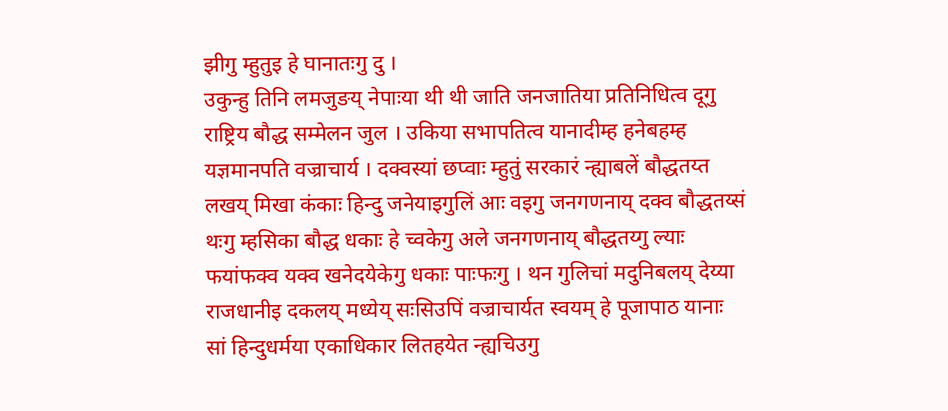झीगु म्हुतुइ हे घानातःगु दु ।
उकुन्हु तिनि लमजुङय् नेपाःया थी थी जाति जनजातिया प्रतिनिधित्व दूगु राष्ट्रिय बौद्ध सम्मेलन जुल । उकिया सभापतित्व यानादीम्ह हनेबहम्ह यज्ञमानपति वज्राचार्य । दक्वस्यां छप्वाः म्हुतुं सरकारं न्ह्याबलें बौद्धतय्त लखय् मिखा कंकाः हिन्दु जनेयाइगुलिं आः वइगु जनगणनाय् दक्व बौद्धतय्सं थःगु म्हसिका बौद्ध धकाः हे च्वकेगु अले जनगणनाय् बौद्धतय्गु ल्याः फयांफक्व यक्व खनेदयेकेगु धकाः पाःफःगु । थन गुलिचां मदुनिबलय् देय्या राजधानीइ दकलय् मध्येय् सःसिउपिं वज्राचार्यत स्वयम् हे पूजापाठ यानाः सां हिन्दुधर्मया एकाधिकार लितहयेत न्ह्यचिउगु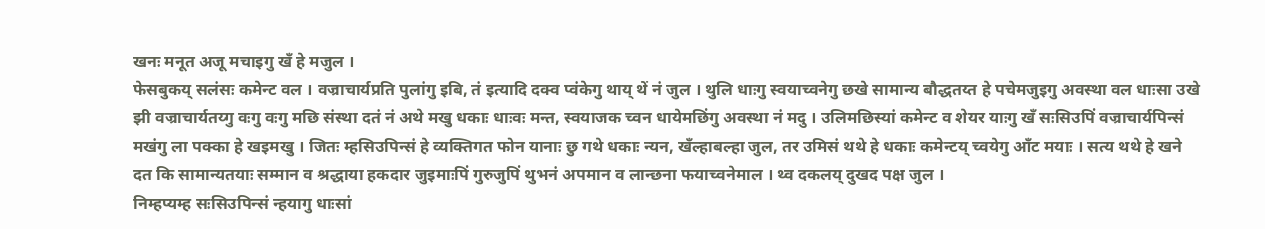खनः मनूत अजू मचाइगु खँ हे मजुल ।
फेसबुकय् सलंसः कमेन्ट वल । वज्राचार्यप्रति पुलांगु इबि, तं इत्यादि दक्व प्वंकेगु थाय् थें नं जुल । थुलि धाःगु स्वयाच्वनेगु छखे सामान्य बौद्धतय्त हे पचेमजुइगु अवस्था वल धाःसा उखे झी वज्राचार्यतय्गु वःगु वःगु मछि संस्था दतं नं अथे मखु धकाः धाःवः मन्त, स्वयाजक च्वन धायेमछिंगु अवस्था नं मदु । उलिमछिस्यां कमेन्ट व शेयर याःगु खँ सःसिउपिं वज्राचार्यपिन्सं मखंगु ला पक्का हे खइमखु । जितः म्हसिउपिन्सं हे व्यक्तिगत फोन यानाः छु गथे धकाः न्यन, खँल्हाबल्हा जुल, तर उमिसं थथे हे धकाः कमेन्टय् च्वयेगु आँट मयाः । सत्य थथे हे खने दत कि सामान्यतयाः सम्मान व श्रद्धाया हकदार जुइमाःपिं गुरुजुपिं थुभनं अपमान व लान्छना फयाच्वनेमाल । थ्व दकलय् दुखद पक्ष जुल ।
निम्हप्यम्ह सःसिउपिन्सं न्हयागु धाःसां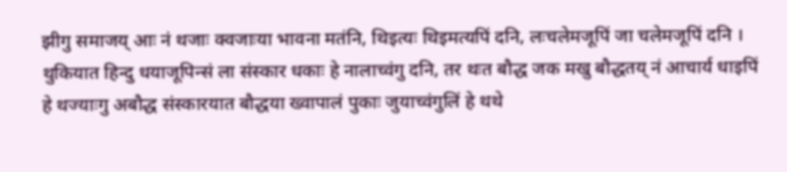झीगु समाजय् आः नं थजाः क्वजाःया भावना मतंनि, थिइत्यः थिइमत्यपिं दनि, लःचलेमजूपिं जा चलेमजूपिं दनि । थुकियात हिन्दु धयाजूपिन्सं ला संस्कार धकाः हे नालाच्वंगु दनि, तर थःत बौद्ध जक मखु बौद्धतय् नं आचार्य धाइपिं हे थज्याःगु अबौद्ध संस्कारयात बौद्धया ख्वापालं पुकाः जुयाच्वंगुलिं हे थथे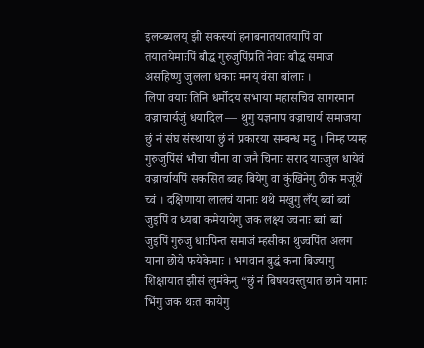इलय्ब्यलय् झी सकस्यां हनाबनातयातयापिं वा तयातयेमाःपिं बौद्ध गुरुजुपिंप्रति नेवाः बौद्ध समाज असहिष्णु जुलला धकाः मनय् वंसा बांलाः ।
लिपा वयाः तिनि धर्मोदय सभाया महासचिव सागरमान वज्राचार्यजुं धयादिल — थुगु यज्ञनाप वज्राचार्य समाजया छुं नं संघ संस्थाया छुं नं प्रकारया सम्बन्ध मदु । निम्ह प्यम्ह गुरुजुपिंसं भौचा चीना वा जनै चिनाः सराद याःजुल धायेवं वज्रार्चायपिं सकसित ब्वह बियेगु वा कुंखिनेगु ठीक मजूथें च्वं । दक्षिणाया लालचं यानाः थथे मखुगु लँय् ब्वां ब्वां जुइपिं व ध्यबा कमेयायेगु जक लक्ष्य ज्वनाः ब्वां ब्वां जुइपिं गुरुजु धाःपिन्त समाजं म्हसीका थुज्वपिंत अलग याना छोये फयेकेमाः । भगवान बुद्धं कना बिज्यागु शिक्षायात झीसं लुमंकेनु “छुं नं बिषयवस्तुयात छाने यानाः भिंगु जक थःत कायेगु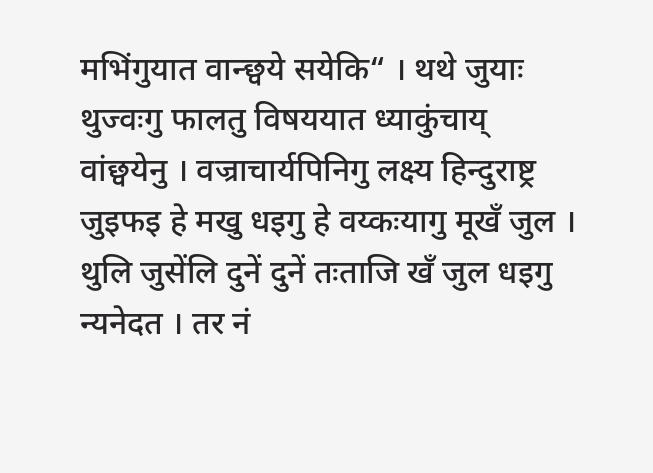मभिंगुयात वान्छ्वये सयेकि“ । थथे जुयाः थुज्वःगु फालतु विषययात ध्याकुंचाय् वांछ्वयेनु । वज्राचार्यपिनिगु लक्ष्य हिन्दुराष्ट्र जुइफइ हे मखु धइगु हे वय्कःयागु मूखँ जुल । थुलि जुसेंलि दुनें दुनें तःताजि खँ जुल धइगु न्यनेदत । तर नं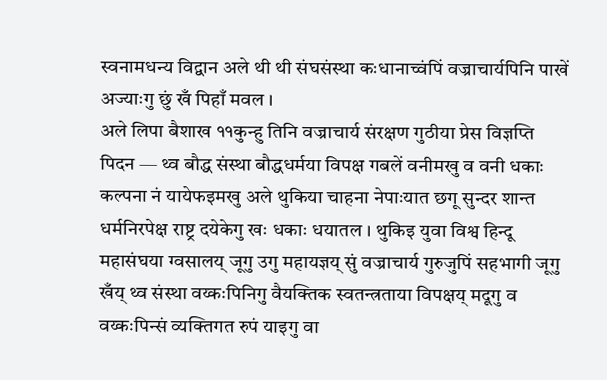स्वनामधन्य विद्वान अले थी थी संघसंस्था कःधानाच्वंपिं वज्राचार्यपिनि पाखें अज्याःगु छुं खँ पिहाँ मवल ।
अले लिपा बैशाख ११कुन्हु तिनि वज्राचार्य संरक्षण गुठीया प्रेस विज्ञप्ति पिदन — थ्व बौद्ध संस्था बौद्धधर्मया विपक्ष गबलें वनीमखु व वनी धकाः कल्पना नं यायेफइमखु अले थुकिया चाहना नेपाःयात छगू सुन्दर शान्त धर्मनिरपेक्ष राष्ट्र दयेकेगु खः धकाः धयातल । थुकिइ युवा विश्व हिन्दू महासंघया ग्वसालय् जूगु उगु महायज्ञय् सुं वज्राचार्य गुरुजुपिं सहभागी जूगु खँय् थ्व संस्था वय्कःपिनिगु वैयक्तिक स्वतन्त्रताया विपक्षय् मदूगु व वय्कःपिन्सं व्यक्तिगत रुपं याइगु वा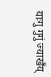याःगु गुगुं ज्याखँय्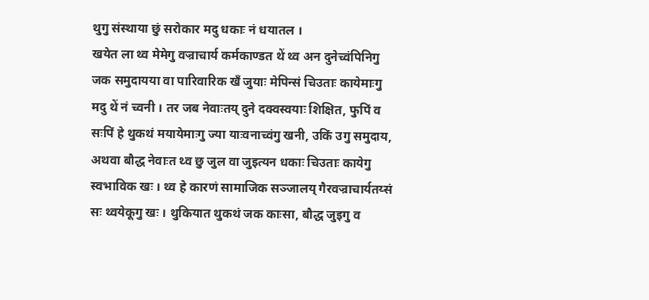थुगु संस्थाया छुं सरोकार मदु धकाः नं धयातल ।
खयेत ला थ्व मेमेगु वज्राचार्य कर्मकाण्डत थें थ्व अन दुनेच्वंपिनिगु जक समुदायया वा पारिवारिक खँ जुयाः मेपिन्सं चिउताः कायेमाःगु मदु थें नं च्वनी । तर जब नेवाःतय् दुने दक्वस्वयाः शिक्षित, फुपिं व सःपिं हे थुकथं मयायेमाःगु ज्या याःवनाच्वंगु खनी, उकिं उगु समुदाय, अथवा बौद्ध नेवाःत थ्व छु जुल वा जुइत्यन धकाः चिउताः कायेगु स्वभाविक खः । थ्व हे कारणं सामाजिक सञ्जालय् गैरवज्राचार्यतय्सं सः थ्वयेकूगु खः । थुकियात थुकथं जक काःसा, बौद्ध जुइगु व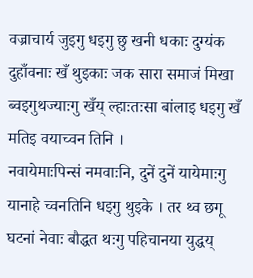वज्राचार्य जुइगु धइगु छु खनी धकाः दुग्यंक दुहाँवनाः खँ थुइकाः जक सारा समाजं मिखा ब्वइगुथज्याःगु खँय् ल्हाःतःसा बांलाइ धइगु खँ मतिइ वयाच्वन तिनि ।
नवायेमाःपिन्सं नमवाःनि, दुनें दुनें यायेमाःगु यानाहे च्वनतिनि धइगु थुइके । तर थ्व छगू घटनां नेवाः बौद्धत थःगु पहिचानया युद्धय्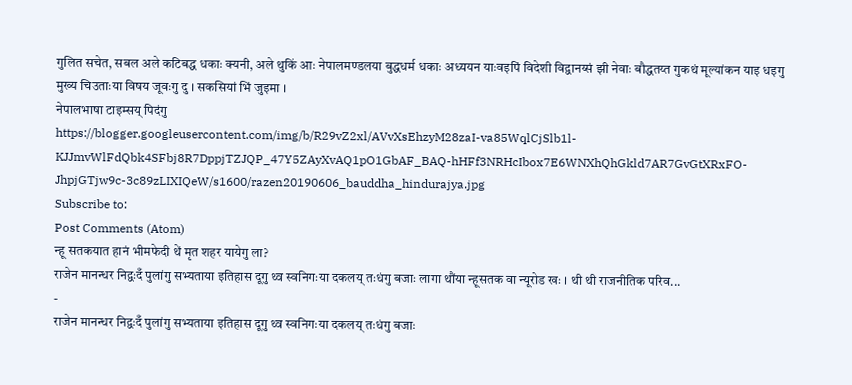गुलित सचेत, सबल अले कटिबद्ध धकाः क्यनी, अले थुकिं आः नेपालमण्डलया बुद्धधर्म धकाः अध्ययन याःवइपिं विदेशी विद्वानय्सं झी नेवाः बौद्धतय्त गुकथं मूल्यांकन याइ धइगु मुख्य चिउताःया विषय जूवःगु दु । सकसियां भिं जुइमा ।
नेपालभाषा टाइम्सय् पिदंगु
https://blogger.googleusercontent.com/img/b/R29vZ2xl/AVvXsEhzyM28zaI-va85WqlCjSlb1l-KJJmvWlFdQbk4SFbj8R7DppjTZJQP_47Y5ZAyXvAQ1pO1GbAF_BAQ-hHFf3NRHcIbox7E6WNXhQhGkld7AR7GvGtXRxFO-JhpjGTjw9c-3c89zLIXIQeW/s1600/razen20190606_bauddha_hindurajya.jpg
Subscribe to:
Post Comments (Atom)
न्हू सतकयात हानं भीमफेदी थें मृत शहर यायेगु ला?
राजेन मानन्धर निद्वःदँ पुलांगु सभ्यताया इतिहास दूगु थ्व स्वनिगःया दकलय् तःधंगु बजाः लागा थौंया न्हूसतक वा न्यूरोड खः । थी थी राजनीतिक परिव...
-
राजेन मानन्धर निद्वःदँ पुलांगु सभ्यताया इतिहास दूगु थ्व स्वनिगःया दकलय् तःधंगु बजाः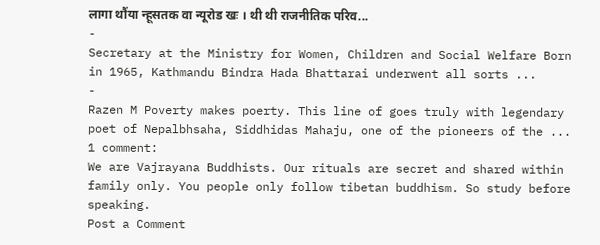लागा थौंया न्हूसतक वा न्यूरोड खः । थी थी राजनीतिक परिव...
-
Secretary at the Ministry for Women, Children and Social Welfare Born in 1965, Kathmandu Bindra Hada Bhattarai underwent all sorts ...
-
Razen M Poverty makes poerty. This line of goes truly with legendary poet of Nepalbhsaha, Siddhidas Mahaju, one of the pioneers of the ...
1 comment:
We are Vajrayana Buddhists. Our rituals are secret and shared within family only. You people only follow tibetan buddhism. So study before speaking.
Post a Comment